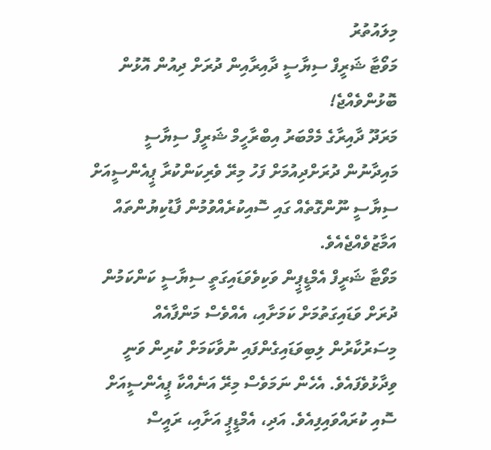މިލައުތުރު
މަވޯޓާ ޝަރީފް ސިޔާސީ ދާއިރާއިން ދުރަށް ދިއުން އޮޅުން ބޮޅުންވެއްޖެ!
މަރަދޫ ދާއިރާގެ މެމްބަރު އިބްރާހީމް ޝަރީފް ސިޔާސީ މައިދާނުން ދުރަށްދިއުމަށް ފަހު މިރޭ ވެރިކަންކުރާ ޕީއެންސީއަށް ސިޔާސީ ނޫންގޮތެއް ގައި ސޮއިކުރެއްވުމުން ފާޑުކިޔުންތައް އަމާޒުވެއްޖެއެވެ.
މަވޯޓާ ޝަރީފް އެމްޑީޕީން ވަކިވެވަޑައިގަތީ ސިޔާސީ ކަންކަމުން ދުރަށް ވަޑައިގަތުމަށް ކަމަށާއި، އެއްވެސް މަންފާއެއް މިސަރުކާރުން ލިބިވަޑައިގެންފައި ނުވާކަމަށް ކުރިން ވަނީ ވިދާޅުވެފައެވެ. އެހެން ނަމަވެސް މިރޭ އަނެއްކާ ޕީއެންސީއަށް ސޮއި ކުރައްވައިފިއެވެ. އަދި، އެމްޑީޕީ އަށާއި، ރައީސް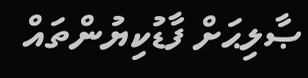ޞާލިޙަށް ފާޑުކިޔުންތައް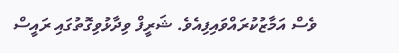ވެސް އަމާޒުކުރައްވައިފިއެވެ. ޝަރީފް ވިދާޅުވިގޮތުގައި ރައީސް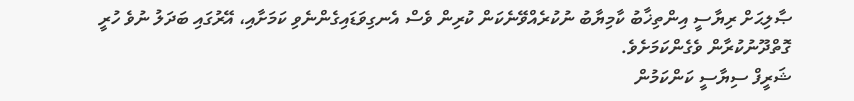ޞާލިޙަށް ރިޔާސީ އިންތިޚާބު ކާމިޔާބު ނުކުރެއްވޭނެކަން ކުރިން ވެސް އެނގިވަޑައިގެންނެވި ކަމަށާއި، އޭރުގައި ބަދަލު ނުވެ ހުރީ ގޮތްދޫނުކުރާން ވެގެންކަމަށެވެ.
ޝަރީފް ސިޔާސީ ކަންކަމުން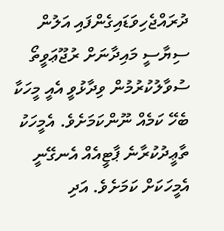ދުރައްޖެހިވަޑައިގެންފައި އަލުން ސިޔާސީ މައިދާނަށް ރުޖޫޢަވީތޯ ސުވާލުކުރުމުން ވިދާޅުވީ އެއީ މީހަކާ ބެހޭ ކަމެއް ނޫންކަމަށެވެ. އެމީހަކު ތާޢީދުކުރާނެ ޕާޓީއެއް އެނގޭނީ އެމީހަކަށް ކަމަށެވެ. އަދި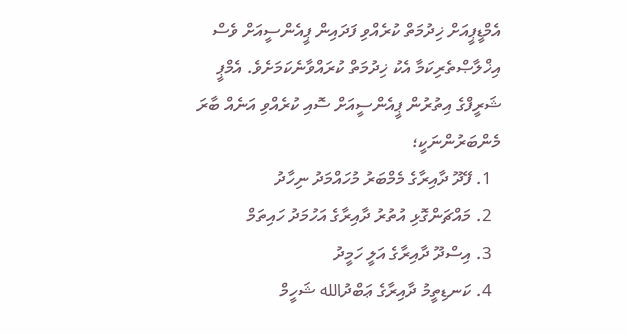އެމްޑީޕީއަށް ޚިދުމަތް ކުރެއްވި ފަދައިން ޕީއެންސީއަށް ވެސް އިޚްލާޞްތެރިކަމާ އެކު ޚިދުމަތް ކުރައްވާނެކަމަށެވެ. އެމްޕީ ޝަރީފްގެ އިތުރުން ޕީއެންސީއަށް ސޮއި ކުރެއްވި އަނެއް ބާރަ މެންބަރުންނަކީ؛
  1. ފޭދޫ ދާއިރާގެ މެމްބަރު މުހައްމަދު ނިހާދު
  2. މައްޗަންގޮޅި އުތުރު ދާއިރާގެ އަހުމަދު ހައިތަމް
  3. އިސްދޫ ދާއިރާގެ އަލީ ހަމީދު
  4. ކަނޑިތީމު ދާއިރާގެ ޢަބްދުالله ޝަހީމް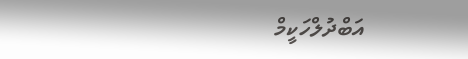އަބްދުލްހަކީމް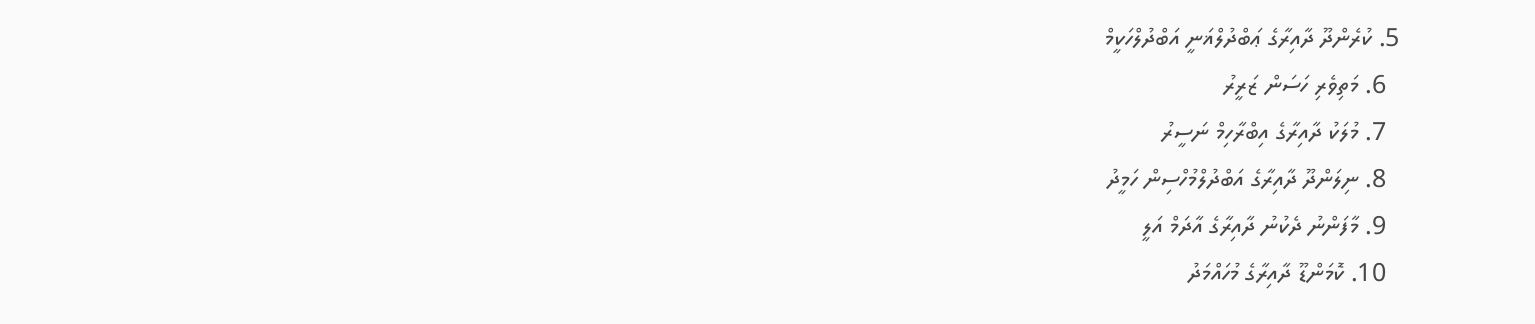5. ކުރެންދޫ ދާއިރާގެ ޢަބްދުލްޣަނީ އަބްދުލްހަކީމް
  6. މަތިވެރި ހަސަން ޒަރީރު
  7. މުލަކު ދާއިރާގެ އިބްރާހިމް ނަސީރު
  8. ނިލަންދޫ ދާއިރާގެ އަބްދުލްމުހްސިން ހަމީދު
  9. މާފަންނު ދެކުނު ދާއިރާގެ އާދަމް އަލީ
  10. ކޮމަންޑޫ ދާއިރާގެ މުހައްމަދު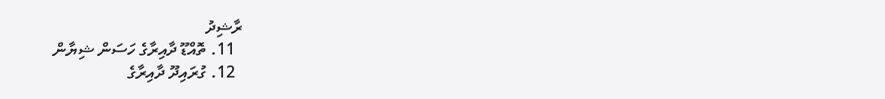ރާޝިދު
  11. ތޮއްޑޫ ދާއިރާގެ ހަސަން ޝިޔާން
  12. ގުރައިދޫ ދާއިރާގެ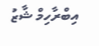އިބްރާހިމް ޝާޒު